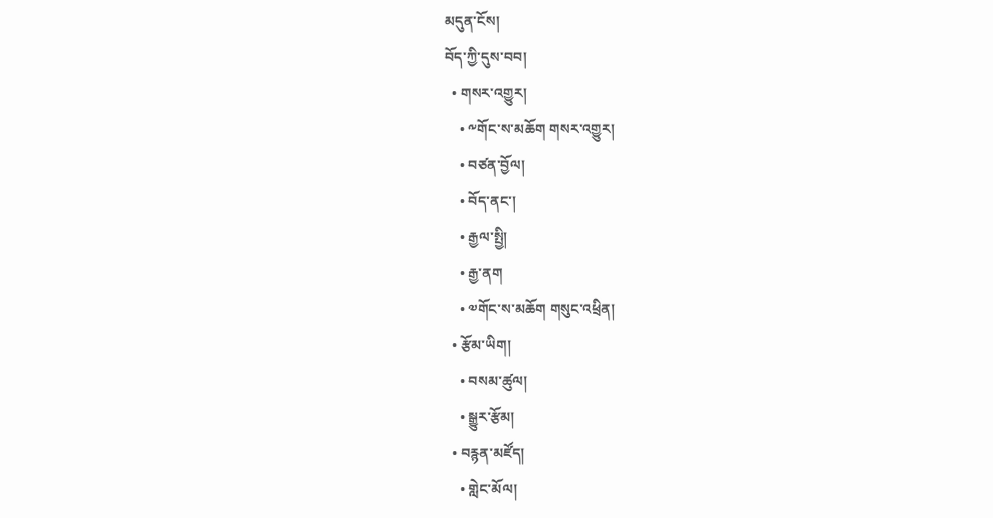མདུན་ངོས།
བོད་ཀྱི་དུས་བབ།
  • གསར་འགྱུར།
    • ༸གོང་ས་མཆོག གསར་འགྱུར།
    • བཙན་བྱོལ།
    • བོད་ནང་།
    • རྒྱལ་སྤྱི།
    • རྒྱ་ནག
    • ༧གོང་ས་མཆོག གསུང་འཕྲིན།
  • རྩོམ་ཡིག།
    • བསམ་ཚུལ།
    • སྒྱུར་རྩོམ།
  • བརྙན་མཛོད།
    • གླེང་མོལ།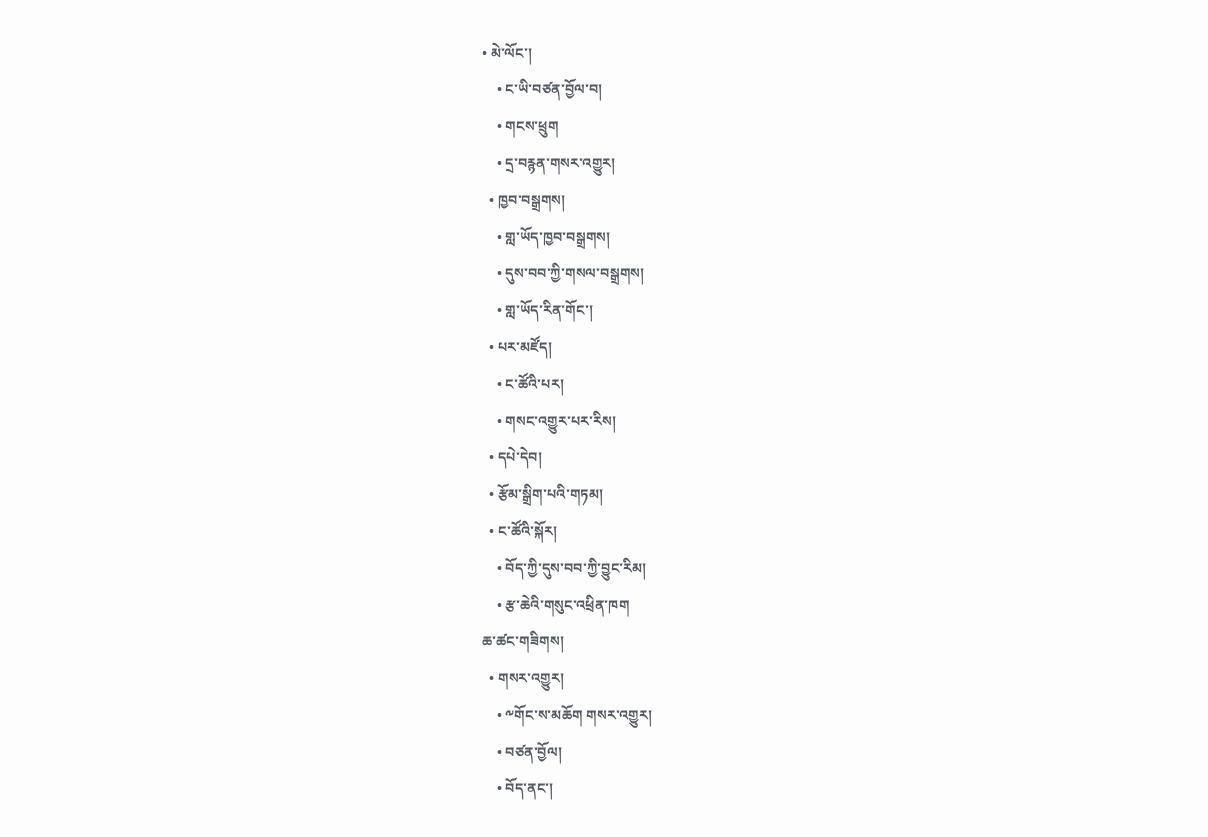• མེ་ལོང་།
    • ང་ཡི་བཙན་བྱོལ་བ།
    • གངས་ཕྲུག
    • དྲ་བརྙན་གསར་འགྱུར།
  • ཁྱབ་བསྒྲགས།
    • གླ་ཡོད་ཁྱབ་བསྒྲགས།
    • དུས་བབ་ཀྱི་གསལ་བསྒྲགས།
    • གླ་ཡོད་རིན་གོང་།
  • པར་མཛོད།
    • ང་ཚོའི་པར།
    • གསང་འགྱུར་པར་རིས།
  • དཔེ་དེབ།
  • རྩོམ་སྒྲིག་པའི་གཏམ།
  • ང་ཚོའི་སྐོར།
    • བོད་ཀྱི་དུས་བབ་ཀྱི་བྱུང་རིམ།
    • རྩ་ཆེའི་གསུང་འཕྲིན་ཁག
ཆ་ཚང་གཟིགས།
  • གསར་འགྱུར།
    • ༸གོང་ས་མཆོག གསར་འགྱུར།
    • བཙན་བྱོལ།
    • བོད་ནང་།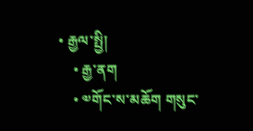• རྒྱལ་སྤྱི།
    • རྒྱ་ནག
    • ༧གོང་ས་མཆོག གསུང་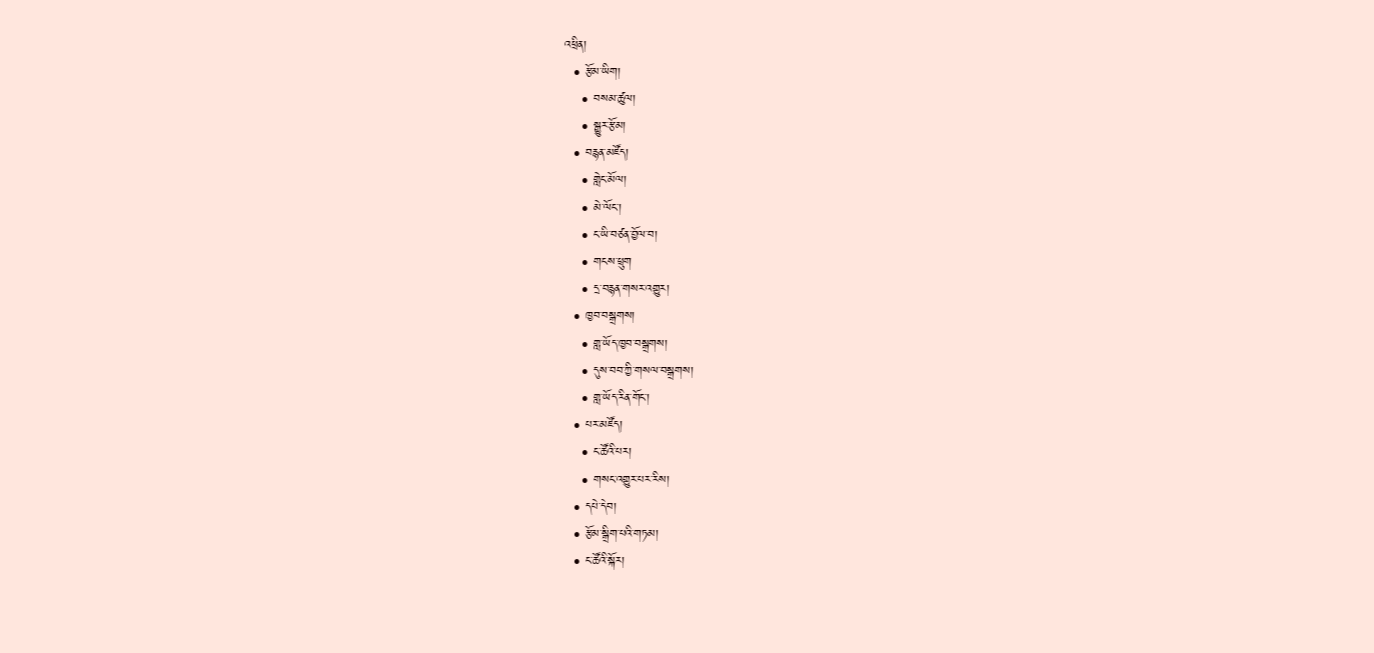འཕྲིན།
  • རྩོམ་ཡིག།
    • བསམ་ཚུལ།
    • སྒྱུར་རྩོམ།
  • བརྙན་མཛོད།
    • གླེང་མོལ།
    • མེ་ལོང་།
    • ང་ཡི་བཙན་བྱོལ་བ།
    • གངས་ཕྲུག
    • དྲ་བརྙན་གསར་འགྱུར།
  • ཁྱབ་བསྒྲགས།
    • གླ་ཡོད་ཁྱབ་བསྒྲགས།
    • དུས་བབ་ཀྱི་གསལ་བསྒྲགས།
    • གླ་ཡོད་རིན་གོང་།
  • པར་མཛོད།
    • ང་ཚོའི་པར།
    • གསང་འགྱུར་པར་རིས།
  • དཔེ་དེབ།
  • རྩོམ་སྒྲིག་པའི་གཏམ།
  • ང་ཚོའི་སྐོར།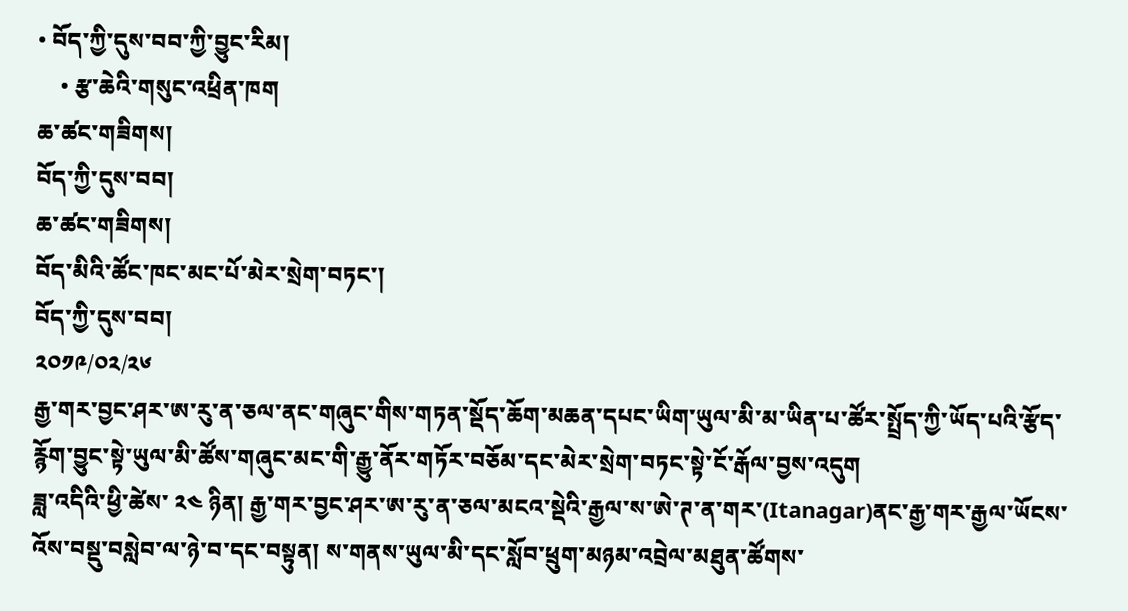• བོད་ཀྱི་དུས་བབ་ཀྱི་བྱུང་རིམ།
    • རྩ་ཆེའི་གསུང་འཕྲིན་ཁག
ཆ་ཚང་གཟིགས།
བོད་ཀྱི་དུས་བབ།
ཆ་ཚང་གཟིགས།
བོད་མིའི་ཚོང་ཁང་མང་པོ་མེར་སྲེག་བཏང་།
བོད་ཀྱི་དུས་བབ།
༢༠༡༩/༠༢/༢༦
རྒྱ་གར་བྱང་ཤར་ཨ་རུ་ན་ཅལ་ནང་གཞུང་གིས་གཏན་སྡོད་ཆོག་མཆན་དཔང་ཡིག་ཡུལ་མི་མ་ཡིན་པ་ཚོར་སྤྲོད་ཀྱི་ཡོད་པའི་རྩོད་རྙོག་བྱུང་སྟེ་ཡུལ་མི་ཚོས་གཞུང་མང་གི་རྒྱུ་ནོར་གཏོར་བཅོམ་དང་མེར་སྲེག་བཏང་སྟེ་ངོ་རྒོལ་བྱས་འདུག
ཟླ་འདིའི་ཕྱི་ཚེས་ ༢༤ ཉིན། རྒྱ་གར་བྱང་ཤར་ཨ་རུ་ན་ཅལ་མངའ་སྡེའི་རྒྱལ་ས་ཨེ་ཊ་ན་གར་(Itanagar)ནང་རྒྱ་གར་རྒྱལ་ཡོངས་འོས་བསྡུ་བསླེབ་ལ་ཉེ་བ་དང་བསྟུན། ས་གནས་ཡུལ་མི་དང་སློབ་ཕྲུག་མཉམ་འབྲེལ་མཐུན་ཚོགས་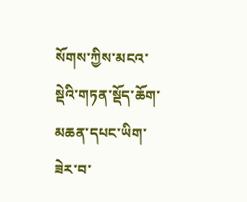སོགས་ཀྱིས་མངའ་སྡེའི་གཏན་སྡོད་ཆོག་མཆན་དཔང་ཡིག་ཟེར་བ་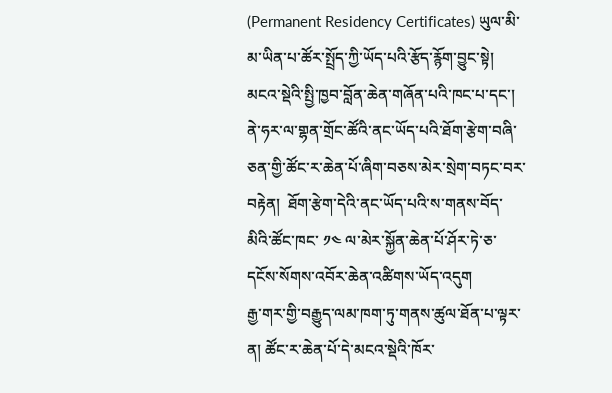(Permanent Residency Certificates) ཡུལ་མི་མ་ཡིན་པ་ཚོར་སྤྲོད་ཀྱི་ཡོད་པའི་རྩོད་རྙོག་བྱུང་སྟེ། མངའ་སྡེའི་སྤྱི་ཁྱབ་བློན་ཆེན་གཞོན་པའི་ཁང་པ་དང་། ནེ་ཧར་ལ་གྷན་གྲོང་ཚོའི་ནང་ཡོད་པའི་ཐོག་རྩེག་བཞི་ཅན་གྱི་ཚོང་ར་ཆེན་པོ་ཞིག་བཅས་མེར་སྲེག་བཏང་བར་བརྟེན།  ཐོག་རྩེག་དེའི་ནང་ཡོད་པའི་ས་གནས་བོད་མིའི་ཚོང་ཁང་ ༡༤ ལ་མེར་སྐྱོན་ཆེན་པོ་ཤོར་ཏེ་ཅ་དངོས་སོགས་འབོར་ཆེན་འཚིགས་ཡོད་འདུག
རྒྱ་གར་གྱི་བརྒྱུད་ལམ་ཁག་ཏུ་གནས་ཚུལ་ཐོན་པ་ལྟར་ན། ཚོང་ར་ཆེན་པོ་དེ་མངའ་སྡེའི་ཁོར་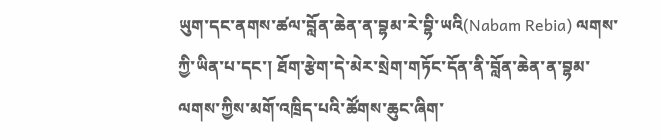ཡུག་དང་ནགས་ཚལ་བློན་ཆེན་ན་བྷམ་རེ་བྷི་ཡའི(Nabam Rebia) ལགས་ཀྱི་ཡིན་པ་དང་། ཐོག་རྩེག་དེ་མེར་སྲེག་གཏོང་དོན་ནི་བློན་ཆེན་ན་བྷམ་ལགས་ཀྱིས་མགོ་འཁྲིད་པའི་ཚོགས་ཆུང་ཞིག་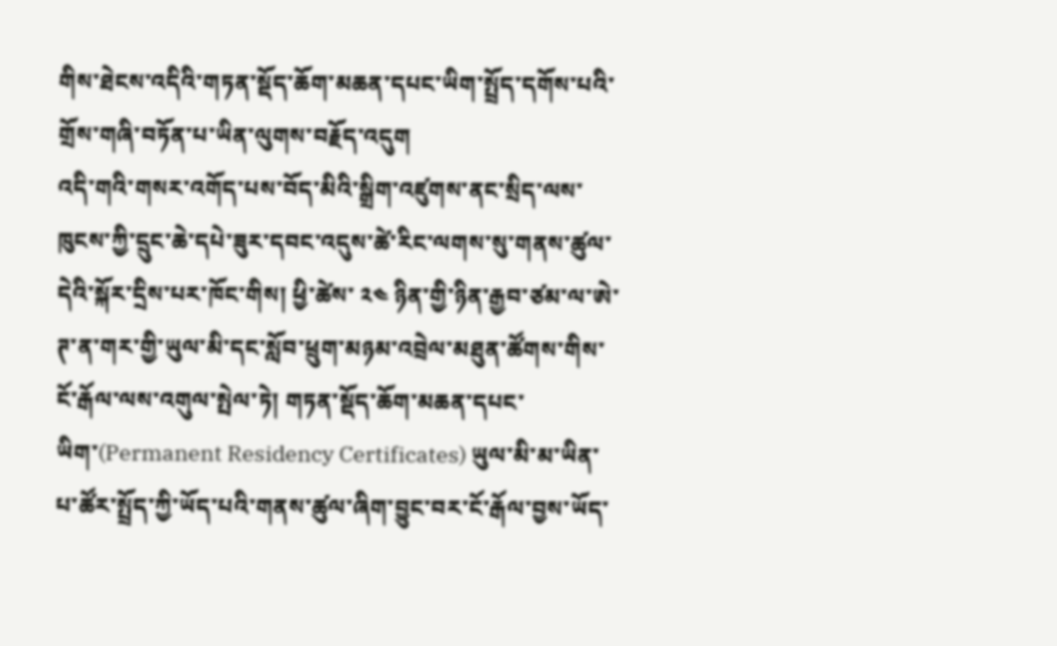གིས་ཐེངས་འདིའི་གཏན་སྡོད་ཆོག་མཆན་དཔང་ཡིག་སྤྲོད་དགོས་པའི་གྲོས་གཞི་བཏོན་པ་ཡིན་ལུགས་བརྗོད་འདུག
འདི་གའི་གསར་འགོད་པས་བོད་མིའི་སྒྲིག་འཛུགས་ནང་སྲིད་ལས་ཁུངས་ཀྱི་དྲུང་ཆེ་དཔེ་ཟུར་དབང་འདུས་ཚེ་རིང་ལགས་སུ་གནས་ཚུལ་དེའི་སྐོར་དྲིས་པར་ཁོང་གིས། ཕྱི་ཚེས་ ༢༤ ཉིན་གྱི་ཉིན་རྒྱབ་ཙམ་ལ་ཨེ་ཊ་ན་གར་གྱི་ཡུལ་མི་དང་སློབ་ཕྲུག་མཉམ་འབྲེལ་མཐུན་ཚོགས་གིས་ངོ་རྒོལ་ལས་འགུལ་སྤེལ་ཏེ། གཏན་སྡོད་ཆོག་མཆན་དཔང་ཡིག་(Permanent Residency Certificates) ཡུལ་མི་མ་ཡིན་པ་ཚོར་སྤྲོད་ཀྱི་ཡོད་པའི་གནས་ཚུལ་ཞིག་བྱུང་བར་ངོ་རྒོལ་བྱས་ཡོད་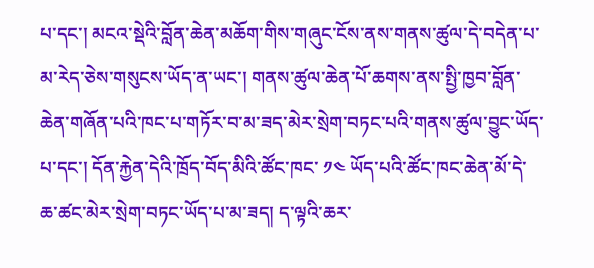པ་དང་། མངའ་སྡེའི་བློན་ཆེན་མཆོག་གིས་གཞུང་ངོས་ནས་གནས་ཚུལ་དེ་བདེན་པ་མ་རེད་ཅེས་གསུངས་ཡོད་ན་ཡང་། གནས་ཚུལ་ཆེན་པོ་ཆགས་ནས་སྤྱི་ཁྱབ་བློན་ཆེན་གཞོན་པའི་ཁང་པ་གཏོར་བ་མ་ཟད་མེར་སྲེག་བཏང་པའི་གནས་ཚུལ་བྱུང་ཡོད་པ་དང་། དོན་རྐྱེན་དེའི་ཁྲོད་བོད་མིའི་ཚོང་ཁང་ ༡༤ ཡོད་པའི་ཚོང་ཁང་ཆེན་མོ་དེ་ཆ་ཚང་མེར་སྲེག་བཏང་ཡོད་པ་མ་ཟད། ད་ལྟའི་ཆར་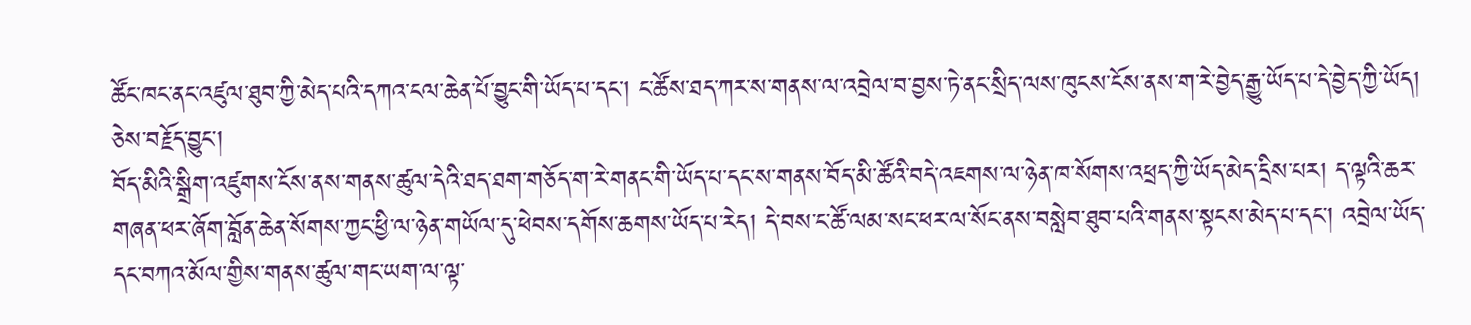ཚོང་ཁང་ནང་འཛུལ་ཐུབ་ཀྱི་མེད་པའི་དཀའ་ངལ་ཆེན་པོ་བྱུང་གི་ཡོད་པ་དང་། ང་ཚོས་ཐད་ཀར་ས་གནས་ལ་འབྲེལ་བ་བྱས་ཏེ་ནང་སྲིད་ལས་ཁུངས་ངོས་ནས་ག་རེ་བྱེད་རྒྱུ་ཡོད་པ་དེ་བྱེད་ཀྱི་ཡོད། ཅེས་བརྗོད་བྱུང་།
བོད་མིའི་སྒྲིག་འཛུགས་ངོས་ནས་གནས་ཚུལ་དེའི་ཐད་ཐག་གཅོད་ག་རེ་གནང་གི་ཡོད་པ་དང་ས་གནས་བོད་མི་ཚོའི་བདེ་འཇགས་ལ་ཉེན་ཁ་སོགས་འཕྲད་ཀྱི་ཡོད་མེད་དྲིས་པར། ད་ལྟའི་ཆར་གཞན་ཕར་ཞོག་བློན་ཆེན་སོགས་ཀྱང་ཕྱི་ལ་ཉེན་གཡོལ་དུ་ཕེབས་དགོས་ཆགས་ཡོད་པ་རེད། དེ་བས་ང་ཚོ་ལམ་སང་ཕར་ལ་སོང་ནས་བསླེབ་ཐུབ་པའི་གནས་སྟངས་མེད་པ་དང་། འབྲེལ་ཡོད་དང་བཀའ་མོལ་གྱིས་གནས་ཚུལ་གང་ཡག་ལ་ལྟ་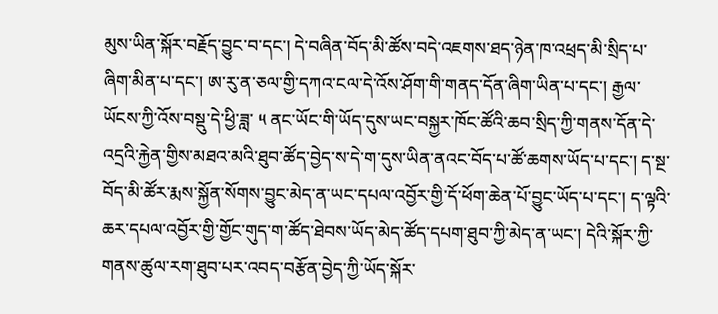མུས་ཡིན་སྐོར་བརྗོད་བྱུང་བ་དང་། དེ་བཞིན་བོད་མི་ཚོས་བདེ་འཇགས་ཐད་ཉེན་ཁ་འཕྲད་མི་སྲིད་པ་ཞིག་མིན་པ་དང་། ཨ་རུ་ན་ཅལ་གྱི་དཀའ་ངལ་དེ་འོས་ཤོག་གི་གནད་དོན་ཞིག་ཡིན་པ་དང་། རྒྱལ་ཡོངས་ཀྱི་འོས་བསྡུ་དེ་ཕྱི་ཟླ་ ༥ ནང་ཡོང་གི་ཡོད་དུས་ཡང་བསྐྱར་ཁོང་ཚོའི་ཆབ་སྲིད་ཀྱི་གནས་དོན་དེ་འདྲའི་རྐྱེན་གྱིས་མཐའ་མའི་ཐུབ་ཚོད་བྱེད་ས་དེ་ག་དུས་ཡིན་ནའང་བོད་པ་ཚོ་ཆགས་ཡོད་པ་དང་། ད་སྔ་བོད་མི་ཚོར་རྨས་སྐྱོན་སོགས་བྱུང་མེད་ན་ཡང་དཔལ་འབྱོར་གྱི་དོ་ཕོག་ཆེན་པོ་བྱུང་ཡོད་པ་དང་། ད་ལྟའི་ཆར་དཔལ་འབྱོར་གྱི་གྱོང་གུད་ག་ཚོད་ཐེབས་ཡོད་མེད་ཚོད་དཔག་ཐུབ་ཀྱི་མེད་ན་ཡང་། དེའི་སྐོར་ཀྱི་གནས་ཚུལ་རག་ཐུབ་པར་འབད་བརྩོན་བྱེད་ཀྱི་ཡོད་སྐོར་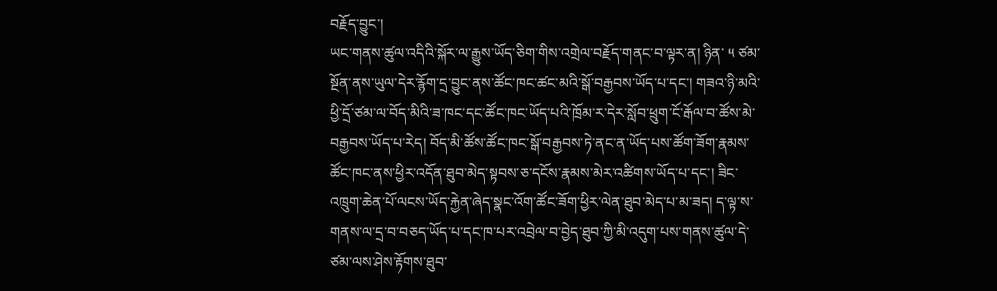བརྗོད་བྱུང་།
ཡང་གནས་ཚུལ་འདིའི་སྐོར་ལ་རྒྱུས་ཡོད་ཅིག་གིས་འགྲེལ་བརྗོད་གནང་བ་ལྟར་ན། ཉིན་ ༥ ཙམ་སྔོན་ནས་ཡུལ་དེར་རྙོག་དྲ་བྱུང་ནས་ཚོང་ཁང་ཚང་མའི་སྒོ་བརྒྱབས་ཡོད་པ་དང་། གཟའ་ཉི་མའི་ཕྱི་དྲོ་ཙམ་ལ་བོད་མིའི་ཟ་ཁང་དང་ཚོང་ཁང་ཡོད་པའི་ཁྲོམ་ར་དེར་སློབ་ཕྲུག་ངོ་རྒོལ་བ་ཚོས་མེ་བརྒྱབས་ཡོད་པ་རེད། བོད་མི་ཚོས་ཚོང་ཁང་སྒོ་བརྒྱབས་ཏེ་ནང་ན་ཡོད་པས་ཚོག་ཟོག་རྣམས་ཚོང་ཁང་ནས་ཕྱིར་འདོན་ཐུབ་མེད་སྟབས་ཅ་དངོས་རྣམས་མེར་འཚིགས་ཡོད་པ་དང་། ཟིང་འཁྲུག་ཆེན་པོ་ལངས་ཡོད་རྐྱེན་ཞེད་སྣང་འོག་ཚོང་ཟོག་ཕྱིར་ལེན་ཐུབ་མེད་པ་མ་ཟད། ད་ལྟ་ས་གནས་ལ་དྲ་བ་བཅད་ཡོད་པ་དང་ཁ་པར་འབྲེལ་བ་བྱེད་ཐུབ་ཀྱི་མི་འདུག་པས་གནས་ཚུལ་དེ་ཙམ་ལས་ཤེས་རྟོགས་ཐུབ་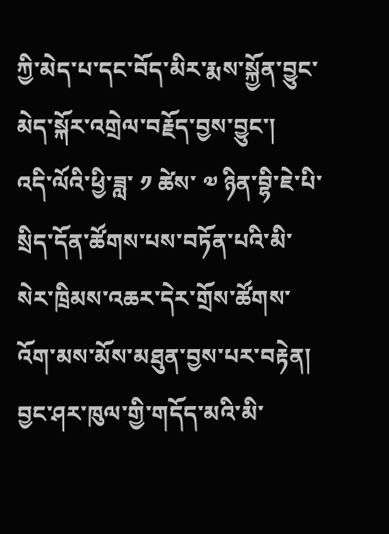ཀྱི་མེད་པ་དང་བོད་མིར་རྨས་སྐྱོན་བྱུང་མེད་སྐོར་འགྲེལ་བརྗོད་བྱས་བྱུང་།
འདི་ལོའི་ཕྱི་ཟླ་ ༡ ཚེས་ ༧ ཉིན་བྷི་ཇེ་པི་སྲིད་དོན་ཚོགས་པས་བཏོན་པའི་མི་སེར་ཁྲིམས་འཆར་དེར་གྲོས་ཚོགས་འོག་མས་མོས་མཐུན་བྱས་པར་བརྟེན། བྱང་ཤར་ཁུལ་གྱི་གདོད་མའི་མི་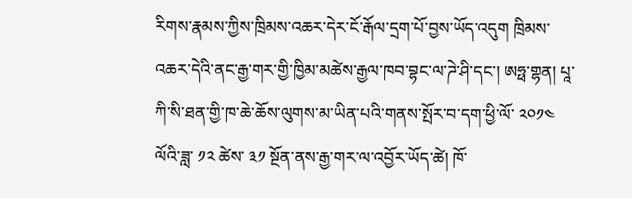རིགས་རྣམས་ཀྱིས་ཁྲིམས་འཆར་དེར་ངོ་རྒོལ་དྲག་པོ་བྱས་ཡོད་འདུག ཁྲིམས་འཆར་དེའི་ནང་རྒྱ་གར་གྱི་ཁྱིམ་མཚེས་རྒྱལ་ཁབ་བྷང་ལ་ཌེ་ཤི་དང་། ཨཧྥ་གྷན། པཱ་ཀི་སི་ཐན་གྱི་ཁ་ཆེ་ཆོས་ལུགས་མ་ཡིན་པའི་གནས་སྤོར་བ་དག་ཕྱི་ལོ་ ༢༠༡༤ ལོའི་ཟླ་ ༡༢ ཚེས་ ༣༡ སྔོན་ནས་རྒྱ་གར་ལ་འབྱོར་ཡོད་ཚེ། ཁོ་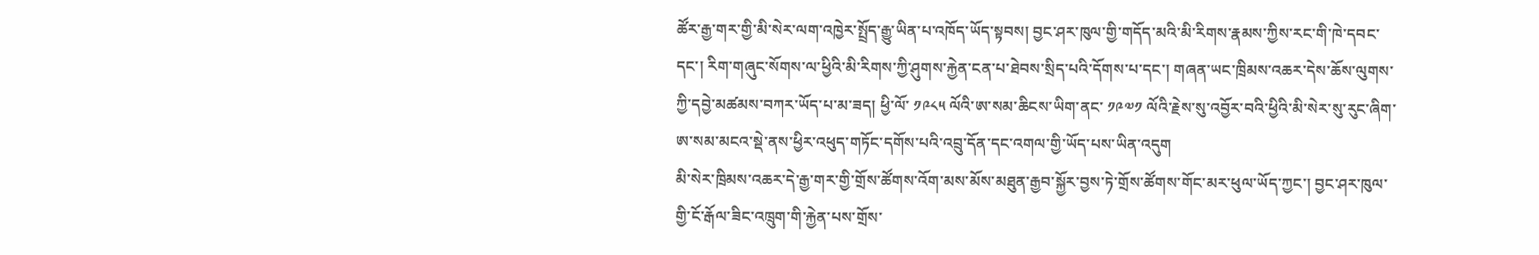ཚོར་རྒྱ་གར་གྱི་མི་སེར་ལག་འཁྱེར་སྤྲོད་རྒྱུ་ཡིན་པ་འཁོད་ཡོད་སྟབས། བྱང་ཤར་ཁུལ་གྱི་གདོད་མའི་མི་རིགས་རྣམས་ཀྱིས་རང་གི་ཁེ་དབང་དང་། རིག་གཞུང་སོགས་ལ་ཕྱིའི་མི་རིགས་ཀྱི་ཤུགས་རྐྱེན་ངན་པ་ཐེབས་སྲིད་པའི་དོགས་པ་དང་། གཞན་ཡང་ཁྲིམས་འཆར་དེས་ཆོས་ལུགས་ཀྱི་དབྱེ་མཚམས་བཀར་ཡོད་པ་མ་ཟད། ཕྱི་ལོ་ ༡༩༨༥ ལོའི་ཨ་སམ་ཆིངས་ཡིག་ནང་ ༡༩༧༡ ལོའི་རྗེས་སུ་འབྱོར་བའི་ཕྱིའི་མི་སེར་སུ་རུང་ཞིག་ཨ་སམ་མངའ་སྡེ་ནས་ཕྱིར་འཕུད་གཏོང་དགོས་པའི་འབྲུ་དོན་དང་འགལ་གྱི་ཡོད་པས་ཡིན་འདུག
མི་སེར་ཁྲིམས་འཆར་དེ་རྒྱ་གར་གྱི་གྲོས་ཚོགས་འོག་མས་མོས་མཐུན་རྒྱབ་སྐྱོར་བྱས་ཏེ་གྲོས་ཚོགས་གོང་མར་ཕུལ་ཡོད་ཀྱང་། བྱང་ཤར་ཁུལ་གྱི་ངོ་རྒོལ་ཟིང་འཁྲུག་གི་རྐྱེན་པས་གྲོས་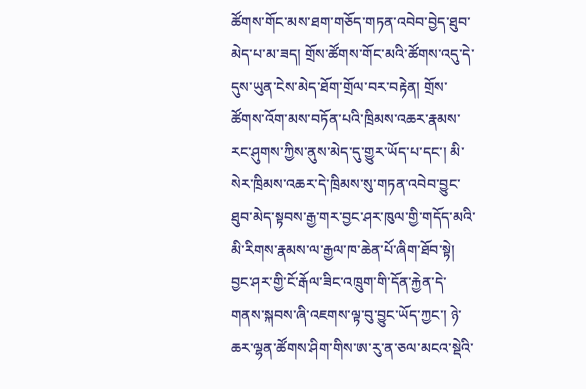ཚོགས་གོང་མས་ཐག་གཅོད་གཏན་འབེབ་བྱེད་ཐུབ་མེད་པ་མ་ཟད། གྲོས་ཚོགས་གོང་མའི་ཚོགས་འདུ་དེ་དུས་ཡུན་ངེས་མེད་ཐོག་གྲོལ་བར་བརྟེན། གྲོས་ཚོགས་འོག་མས་བཏོན་པའི་ཁྲིམས་འཆར་རྣམས་རང་ཤུགས་ཀྱིས་ནུས་མེད་དུ་གྱུར་ཡོད་པ་དང་། མི་སེར་ཁྲིམས་འཆར་དེ་ཁྲིམས་སུ་གཏན་འབེབ་བྱུང་ཐུབ་མེད་སྟབས་རྒྱ་གར་བྱང་ཤར་ཁུལ་གྱི་གདོད་མའི་མི་རིགས་རྣམས་ལ་རྒྱལ་ཁ་ཆེན་པོ་ཞིག་ཐོབ་སྟེ། བྱང་ཤར་གྱི་ངོ་རྒོལ་ཟིང་འཁྲུག་གི་དོན་རྐྱེན་དེ་གནས་སྐབས་ཞི་འཇགས་ལྟ་བུ་བྱུང་ཡོད་ཀྱང་། ཉེ་ཆར་ལྷན་ཚོགས་ཤིག་གིས་ཨ་རུ་ན་ཅལ་མངའ་སྡེའི་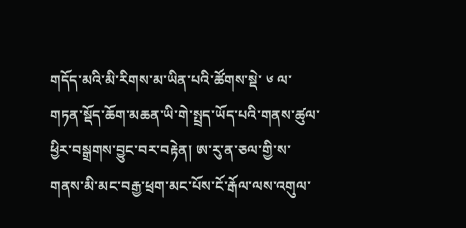གདོད་མའི་མི་རིགས་མ་ཡིན་པའི་ཚོགས་སྡེ་ ༦ ལ་གཏན་སྡོད་ཆོག་མཆན་ཡི་གེ་སྤྲད་ཡོད་པའི་གནས་ཚུལ་ཕྱིར་བསྒྲགས་བྱུང་བར་བརྟེན། ཨ་རུ་ན་ཅལ་གྱི་ས་གནས་མི་མང་བརྒྱ་ཕྲག་མང་པོས་ངོ་རྒོལ་ལས་འགུལ་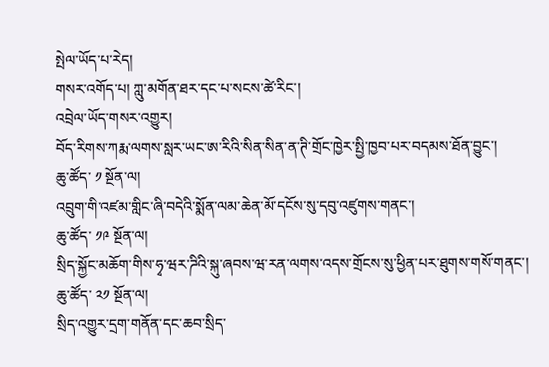སྤེལ་ཡོད་པ་རེད།
གསར་འགོད་པ། ཀླུ་མགོན་ཐར་དང་པ་སངས་ཚེ་རིང་།
འབྲེལ་ཡོད་གསར་འགྱུར།
བོད་རིགས་ཀརྨ་ལགས་སླར་ཡང་ཨ་རིའི་སིན་སིན་ན་ཊི་གྲོང་ཁྱེར་སྤྱི་ཁྱབ་པར་བདམས་ཐོན་བྱུང་།
ཆུ་ཚོད་ ༡ སྔོན་ལ།
འབྲུག་གི་འཛམ་གླིང་ཞི་བདེའི་སྨོན་ལམ་ཆེན་མོ་དངོས་སུ་དབུ་འཛུགས་གནང་།
ཆུ་ཚོད་ ༡༩ སྔོན་ལ།
སྲིད་སྐྱོང་མཆོག་གིས་ཧྭ་ཝར་ཌིའི་སྐུ་ཞབས་ཝ་རན་ལགས་འདས་གྲོངས་སུ་ཕྱིན་པར་ཐུགས་གསོ་གནང་།
ཆུ་ཚོད་ ༢༡ སྔོན་ལ།
སྲིད་འགྱུར་དྲག་གནོན་དང་ཆབ་སྲིད་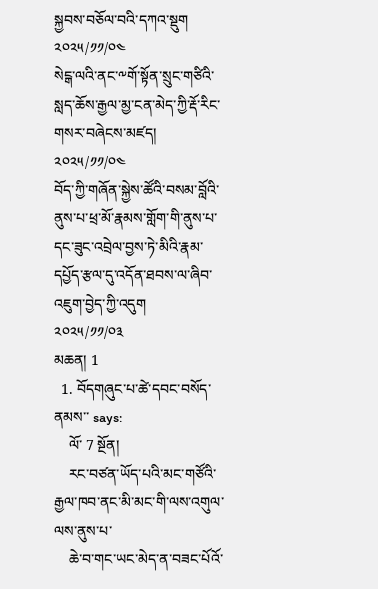སྐྱབས་བཅོལ་བའི་དཀའ་སྡུག
༢༠༢༥/༡༡/༠༤
སེངྒ་ལའི་ནང་༸གོ་སྟོན་སྲུང་གཙིའི་སླད་ཆོས་རྒྱལ་མྱ་ངན་མེད་ཀྱི་རྡོ་རིང་གསར་བཞེངས་མཛད།
༢༠༢༥/༡༡/༠༤
བོད་ཀྱི་གཞོན་སྐྱེས་ཚོའི་བསམ་བློའི་ནུས་པ་ཕྲ་མོ་རྣམས་གློག་གི་ནུས་པ་དང་ཟུང་འབྲེལ་བྱས་ཏེ་མིའི་རྣམ་དཔྱོད་རྩལ་དུ་འདོན་ཐབས་ལ་ཞིབ་འཇུག་བྱེད་ཀྱི་འདུག
༢༠༢༥/༡༡/༠༣
མཆན། 1
  1. བོདགཞུང་པ་ཚེ་དབང་བསོད་ནམས་་ says:
    ལོ་ 7 སྔོན།
    རང་བཙན་ཡོད་པའི་མང་གཙོའི་རྒྱལ་ཁབ་ནང་མི་མང་གི་ལས་འགུལ་ལས་ནུས་པ་
    ཆེ་བ་གང་ཡང་མེད་ན་བཟང་པོའོ་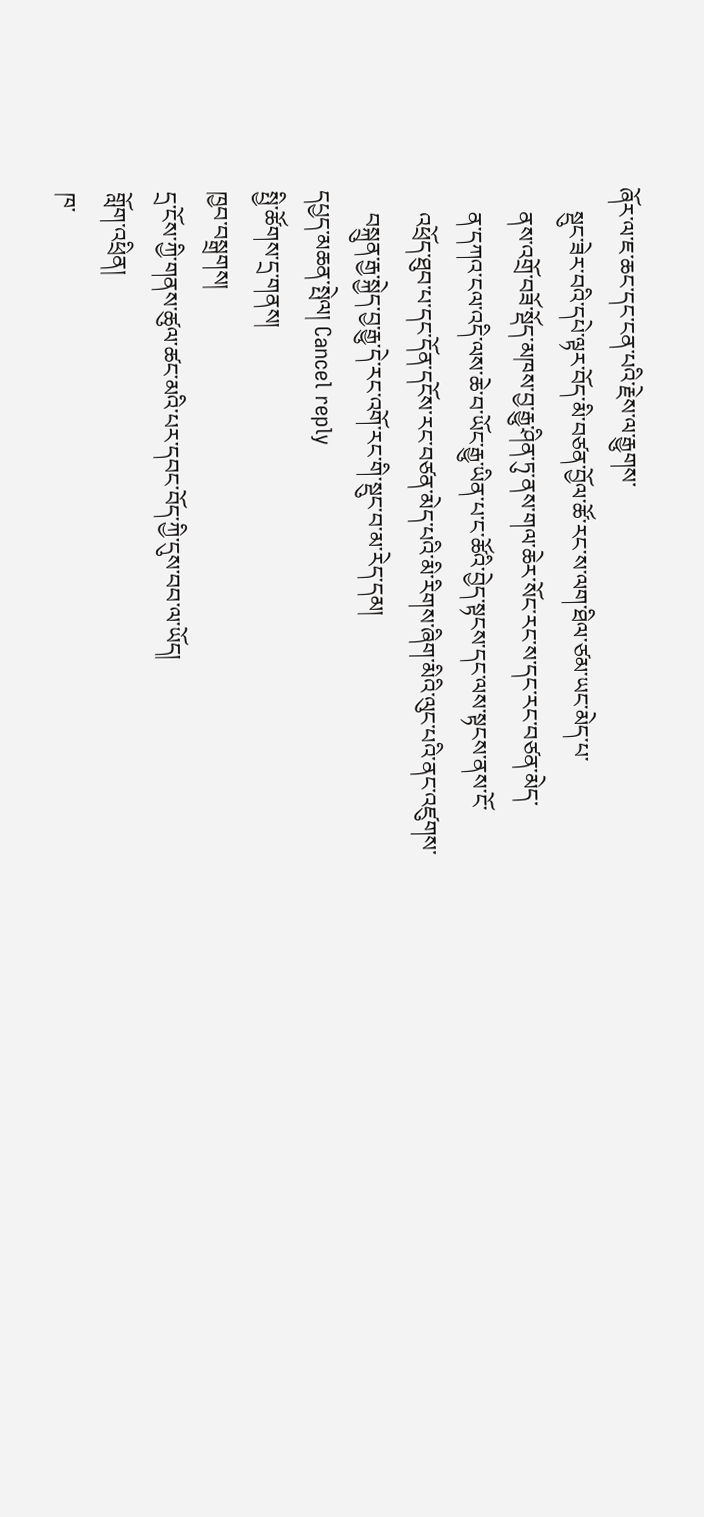ཞོར་ལ་ཇ་ཆང་དང་ངན་པའི་རྗེས་ལ་རྒྱུགས་
    སྡུང་ཟེར་བའི་དཔེ་ལྟར་བོད་མི་བཙན་བྱོལ་ཚོ་རང་ས་ལག་ཐིལ་ཙམ་ཡང་མེད་པ་
    ནས་འགྲོ་བཟོ་སྡོད་མཁས་བྱ་རྒྱུ་ཤིན་ཏུ་ནས་གལ་ཆེར་སོང་རང་ས་དང་རང་བཙན་མེད་
    ན་དཀའ་ངལ་འདི་ལས་ཆེ་བ་ཡོང་རྒྱུ་ཡིན་པ་ང་ཚོའི་བྱེད་སྟངས་དང་ལས་སྟངས་ནས་ངོ་
    འཕྲོད་ཐུབ་པ་དང་དོན་དངོས་རང་བཙན་མེད་པའི་མི་རིགས་ཞིག་མིའི་ལུང་པའི་ནང་འཛུགས་
    བསྐྲུན་རྒྱ་སྐྱེད་བྱ་རྒྱུ་དེ་རང་འགོ་རང་གི་སྡུང་བ་མ་རེད་དམ།
དཔྱད་མཆན་སྤེལ། Cancel reply
སྤྱི་ཚོགས་དྲ་གནས།
ཁྱབ་བསྒྲགས།
དྲ་ངོས་ཀྱི་གནས་ཚུལ་ཚང་མའི་པར་དབང་བོད་ཀྱི་དུས་བབ་ལ་ཡོད།
གློག་འཕྲིན།
ཁ་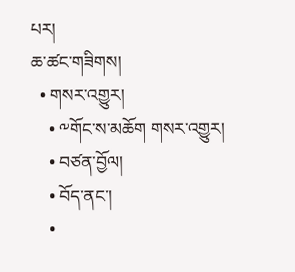པར།
ཆ་ཚང་གཟིགས།
  • གསར་འགྱུར།
    • ༸གོང་ས་མཆོག གསར་འགྱུར།
    • བཙན་བྱོལ།
    • བོད་ནང་།
    •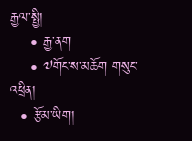རྒྱལ་སྤྱི།
    • རྒྱ་ནག
    • ༧གོང་ས་མཆོག གསུང་འཕྲིན།
  • རྩོམ་ཡིག།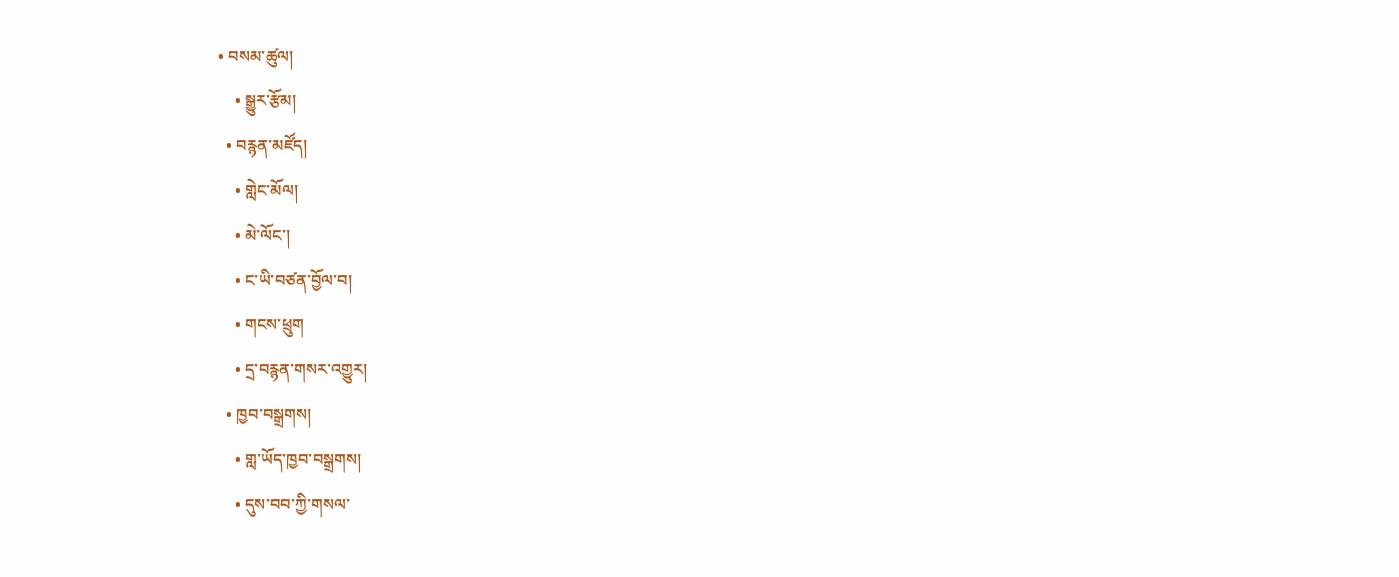• བསམ་ཚུལ།
    • སྒྱུར་རྩོམ།
  • བརྙན་མཛོད།
    • གླེང་མོལ།
    • མེ་ལོང་།
    • ང་ཡི་བཙན་བྱོལ་བ།
    • གངས་ཕྲུག
    • དྲ་བརྙན་གསར་འགྱུར།
  • ཁྱབ་བསྒྲགས།
    • གླ་ཡོད་ཁྱབ་བསྒྲགས།
    • དུས་བབ་ཀྱི་གསལ་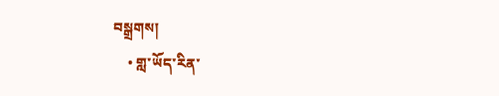བསྒྲགས།
    • གླ་ཡོད་རིན་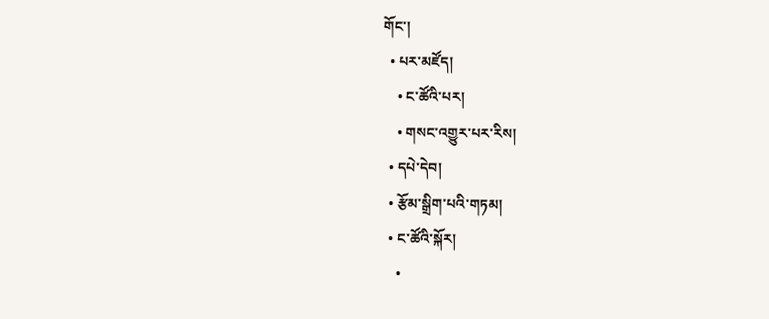གོང་།
  • པར་མཛོད།
    • ང་ཚོའི་པར།
    • གསང་འགྱུར་པར་རིས།
  • དཔེ་དེབ།
  • རྩོམ་སྒྲིག་པའི་གཏམ།
  • ང་ཚོའི་སྐོར།
    •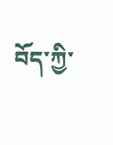བོད་ཀྱི་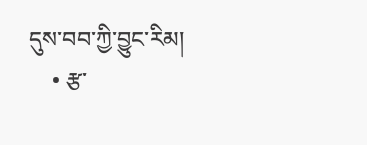དུས་བབ་ཀྱི་བྱུང་རིམ།
    • རྩ་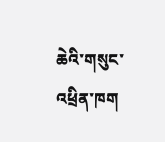ཆེའི་གསུང་འཕྲིན་ཁག